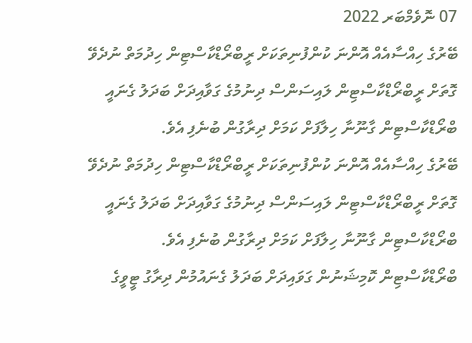07 ނޮވެމްބަރ 2022
ބޭރުގެ ހިއްސާއެއް އޮންނަ ކުންފުނިތަކަށް ރީބްރޯޑްކާސްޓިން ހިދުމަތް ނުދެވޭ ގޮތަށް ރީބްރޯޑްކާސްޓިން ލައިސަންސް ދިނުމުގެ ގަވާއިދަށް ބަދަލު ގެނައީ ބްރޯޑްކާސްޓިން ގާނޫނާ ހިލާފަށް ކަމަށް ދިރާގުން ބުނެފި އެވެ.
ބޭރުގެ ހިއްސާއެއް އޮންނަ ކުންފުނިތަކަށް ރީބްރޯޑްކާސްޓިން ހިދުމަތް ނުދެވޭ ގޮތަށް ރީބްރޯޑްކާސްޓިން ލައިސަންސް ދިނުމުގެ ގަވާއިދަށް ބަދަލު ގެނައީ ބްރޯޑްކާސްޓިން ގާނޫނާ ހިލާފަށް ކަމަށް ދިރާގުން ބުނެފި އެވެ.
ބްރޯޑްކާސްޓިން ކޮމިޝަނުން ގަވައިދަށް ބަދަލު ގެނައުމުން ދިރާގު ޓީވީގެ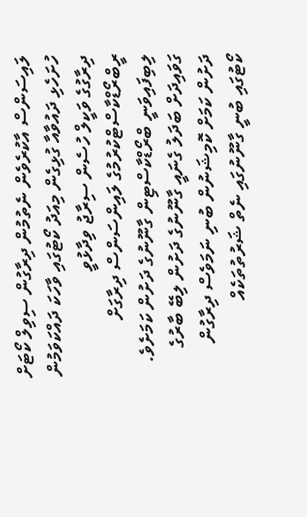ލައިސަންސް އާކުރެވެން ނެތުމުން ދިރާގުން ސިވިލް ކޯޓަށް ހުށަހެޅި ދައުވާއާ ގުޅިގެން މިއަދު ކޯޓުގައި ވާހަކަ ދައްކަވަމުން ދިރާގުގެ ވަކީލް ހުސެން ސިރާޖު ވިދާޅުވީ ރީބްރޯޑްކާސްޓްކުރުމުގެ ލައިންސަންސް ދިރާގަށް ލިބިފައިވަނީ ބްރޯޑްކާސްޓިން ގާނޫނުގެ ދަށުން ކަމަށެވެ. ގަވައިދަށް ބަދަލު ގެނައީ ގާނޫނުގެ ދަށުން ލިބޭ ބާރުގެ ދަށުން ކަމަށް ކޮމިޝަނުން ބުނި ނަމަވެސް ދިރާގުން ކޯޓުގައި ބުނީ ގާނޫނުގައި ނެތް ޝަރުތުތަކެއް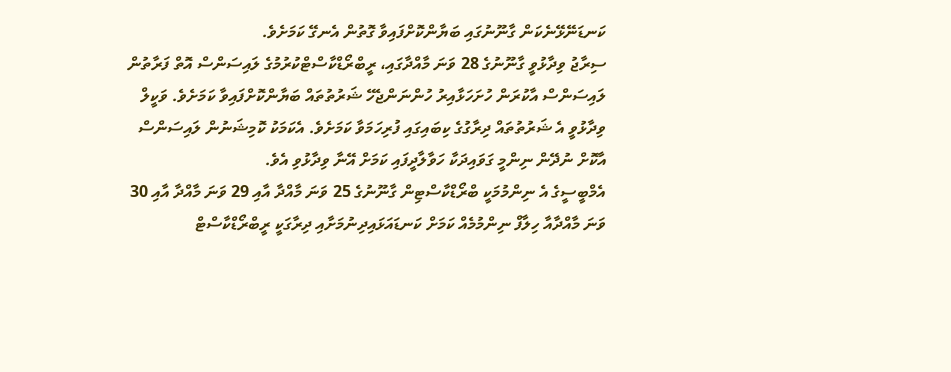ކަނޑަނޭޅޭނެކަން ގާނޫނުގައި ބަޔާންކޮށްފައިވާ ގޮތުން އެނގޭ ކަމަށެވެ.
ސިރާޖު ވިދާޅުވީ ގާނޫނުގެ 28 ވަނަ މާއްދާގައި، ރީބްރޯޑްކާސްޓްކުރުމުގެ ލައިސަންސް އޮތް ފަރާތުން ލައިސަންސް އާކުރަން ހުށަހަޅާއިރު ހުންނަންޖެހޭ ޝަރުތުތައް ބަޔާންކޮށްފައިވާ ކަމަށެވެ. ވަކީލް ވިދާޅުވީ އެ ޝަރުތުތައް ދިރާގުގެ ކިބައިގައި ފުރިހަމަވާ ކަމަށެވެ. އެކަމަކު ކޮމިޝަނުން ލައިސަންސް އާކޮށް ނުދޭން ނިންމީ ގަވައިދަކާ ހަވާލާދީފައި ކަމަށް އޭނާ ވިދާޅުވި އެވެ.
އެމްބީސީގެ އެ ނިންމުމަކީ ބްރޯޑްކާސްޓިން ގާނޫނުގެ 25 ވަނަ މާއްދާ އާއި 29 ވަނަ މާއްދާ އާއި 30 ވަނަ މާއްދާއާ ހިލާފް ނިންމުމެއް ކަމަށް ކަނޑައަޅައިދިނުމަށާއި ދިރާގަކީ ރީބްރޯޑްކާސްޓް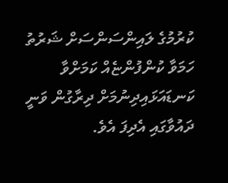ކުރުމުގެ ލައިންސަންސަށް ޝަރުތު ހަމަވާ ކުންފުންޏެއް ކަމަށްވާ ކަނޑައަޅައިދިނުމަށް ދިރާގުން ވަނީ ދައުވާގައި އެދިފަ އެވެ.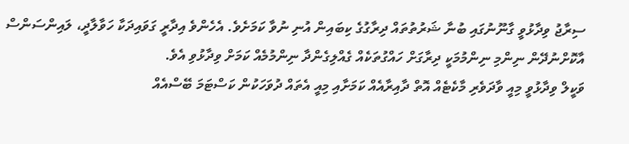ސިރާޖު ވިދާޅުވީ ގާނޫނުގައި ބުނާ ޝަރުތުތައް ދިރާގުގެ ކިބައިން އުނި ނުވާ ކަމަށެވެ. އެހެންވެ އިދާރީ ގަވައިދަކާ ހަވާލާދީ، ލައިންސަންސް އާކޮށްނުދޭން ނިންމި ނިންމުމަކީ ދިރާގަށް ހައްގުތަކެއް ގެއްލިގެންދާ ނިންމުމެއް ކަމަށް ވިދާޅުވި އެވެ.
ވަކީލް ވިދާޅުވީ މިއީ ވާދަވެރި މާކެޓެއް އޮތް ދާއިރާއެއް ކަމަށާއި މިއީ އެތައް ދުވަހަކުން ކަސްޓަމަ ބޭސްއެއް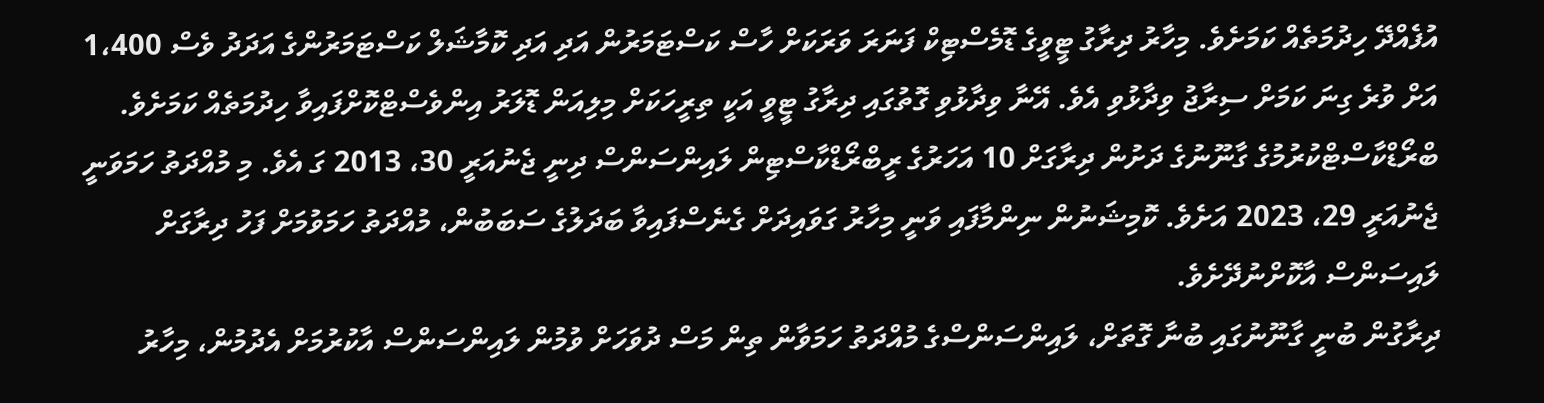އުފެއްދޭ ހިދުމަތެއް ކަމަށެވެ. މިހާރު ދިރާގު ޓީވީގެ ޑޮމެސްޓިކް ފަނަރަ ވަރަކަށް ހާސް ކަސްޓަމަރުން އަދި އަދި ކޮމާޝަލް ކަސްޓަމަރުންގެ އަދަދު ވެސް 1،400 އަށް ވުރެ ގިނަ ކަމަށް ސިރާޖު ވިދާޅުވި އެވެ. އޭނާ ވިދާޅުވި ގޮތުގައި ދިރާގު ޓީވީ އަކީ ތިރީހަކަށް މިލިއަން ޑޮލަރު އިންވެސްޓްކޮށްފައިވާ ހިދުމަތެއް ކަމަށެވެ.
ބްރޯޑްކާސްޓްކުރުމުގެ ގާނޫނުގެ ދަށުން ދިރާގަށް 10 އަހަރުގެ ރީބްރޯޑްކާސްޓިން ލައިންސަންސް ދިނީ ޖެނުއަރީ 30، 2013 ގަ އެވެ. މި މުއްދަތު ހަމަވަނީ ޖެނުއަރީ 29، 2023 އަށެވެ. ކޮމިޝަނުން ނިންމާފައި ވަނީ މިހާރު ގަވައިދަށް ގެނެސްފައިވާ ބަދަލުގެ ސަބަބުން، މުއްދަތު ހަމަވުމަށް ފަހު ދިރާގަށް ލައިސަންސް އާކޮށްނުދޭށެވެ.
ދިރާގުން ބުނީ ގާނޫނުގައި ބުނާ ގޮތަށް، ލައިންސަންސްގެ މުއްދަތު ހަމަވާން ތިން މަސް ދުވަހަށް ވުމުން ލައިންސަންސް އާކުރުމަށް އެދުމުން، މިހާރު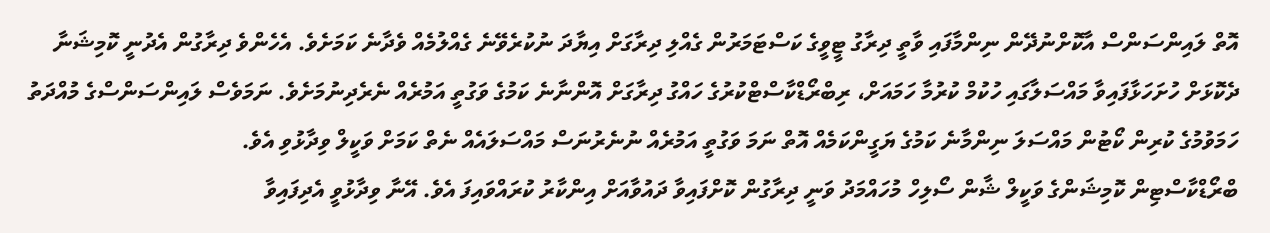އޮތް ލައިންސަންސް އާކޮށްނުދޭން ނިންމާފައި ވާތީ ދިރާގު ޓީވީގެ ކަސްޓަމަރުން ގެއްލި ދިރާގަށް އިޔާދަ ނުކުރެވޭނެ ގެއްލުމެއް ވެދާނެ ކަމަށެވެ. އެހެންވެ ދިރާގުން އެދުނީ ކޮމިޝަނާ ދެކޮޅަށް ހުށަހަޅާފައިވާ މައްސަލާގައި ހުކުމް ކުރުމާ ހަމައަށް، ރިބްރޯޑްކާސްޓްކުރުގެ ހައްގު ދިރާގަށް އޮންނާނެ ކަމުގެ ވަގުތީ އަމުރެއް ނެރެދިނުމަށެވެ. ނަމަވެސް ލައިންސަންސްގެ މުއްދަތު ހަމަވުމުގެ ކުރިން ކޯޓުން މައްސަލަ ނިންމާނެ ކަމުގެ ޔަގީންކަމެއް އޮތް ނަމަ ވަގުތީ އަމުރެއް ނުނެރުނަސް މައްސަލައެއް ނެތް ކަމަށް ވަކީލް ވިދާޅުވި އެވެ.
ބްރޯޑްކާސްޓިން ކޮމިޝަންގެ ވަކީލް ޝާން ސޯލިހް މުހައްމަދު ވަނީ ދިރާގުން ކޮށްފައިވާ ދައުވާއަށް އިންކާރު ކުރައްވައިފަ އެވެ. އޭނާ ވިދާޅުވީ އެދިފައިވާ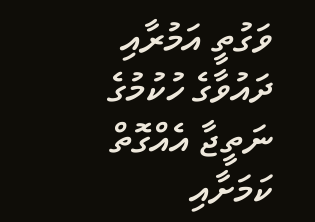ވަގުތީ އަމުރާއި ދައުވާގެ ހުކުމުގެ ނަތީޖާ އެއްގޮތް ކަމަށާއި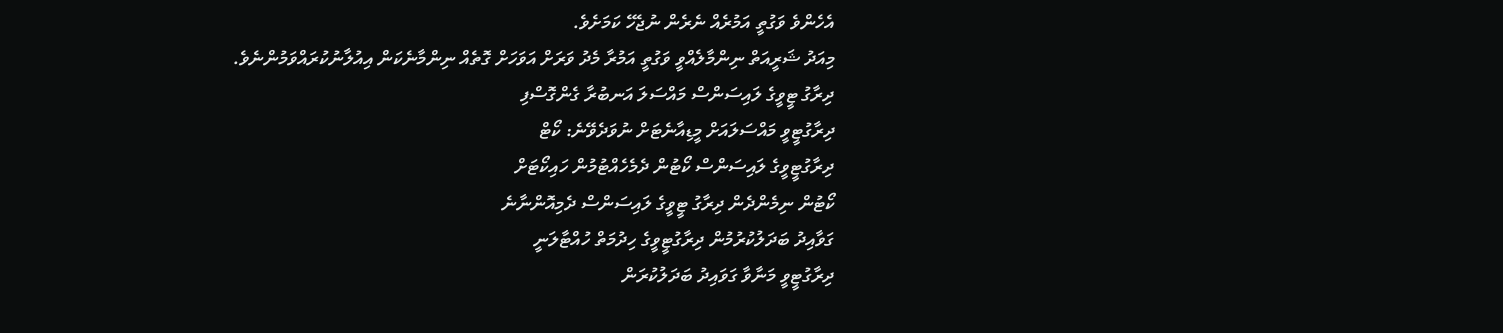އެހެންވެ ވަގުތީ އަމުރެއް ނެރެން ނުޖެހޭ ކަމަށެވެ.
މިއަދު ޝަރީއަތް ނިންމާލެއްވީ ވަގުތީ އަމުރާ މެދު ވަރަށް އަވަހަށް ގޮތެއް ނިންމާނެކަން އިއުލާނުކުރައްވަމުންނެވެ.
ދިރާގު ޓީވީގެ ލައިސަންސް މައްސަލަ އަނބުރާ ގެންގޮސްފި
ދިރާގުޓީވީ މައްސަލައަށް މީޑިއާނެޓަށް ނުވަދެވޭނެ: ކޯޓް
ދިރާގުޓީވީގެ ލައިސަންސް ކޯޓުން ދެމެހެއްޓުމުން ހައިކޯޓަށް
ކޯޓުން ނިމެންދެން ދިރާގު ޓީވީގެ ލައިސަންސް ދެމިއޮންނާނެ
ގަވާއިދު ބަދަލުކުރުމުން ދިރާގުޓީވީގެ ހިދުމަތް ހުއްޓާލަނީ
ދިރާގުޓީވީ މަނާވާ ގަވައިދު ބަދަލުކުރަން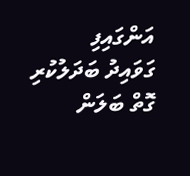އަންގައިފި
ގަވައިދު ބަދަލުކުރި ގޮތް ބަލަން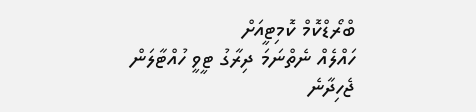ބްރޯޑްކޮމް ކޮމިޓީއަށް
ހައްލެއް ނެތްނަމަ ދިރާގު ޓީވީ ހުއްޓާލަން ޖެހިދާނެ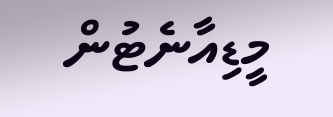މީޑިއާނެޓުން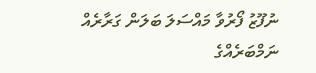ނުފޫޒު ފޯރުވާ މައްސަލަ ބަލަން ގަރާރެއް
ނަމްބަރެއްގެ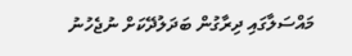މައްސަލާގައި ދިރާގުން ބަދަލުދޭކަށް ނުޖެހުނު